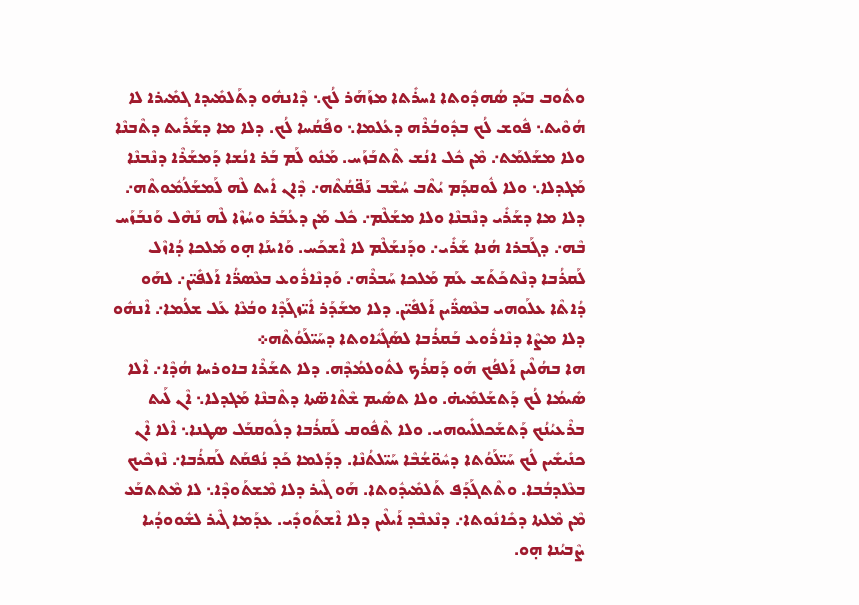ܘܬܽܘܒ ܒܝܰܕ ܣܳܗܕܽܘܬܐ ܐܚܪܺܬܐ ܡܙܰܗܰܪ ܠܳܟ܆ ܕܶܐܢܗܽܘ ܕܬܰܠܡܺܝܕܐ ܓܡܺܝܪܐ ܠܐ ܗܳܘܶܝܬ܆ ܦܽܘܫ ܠܳܟ ܒܕܽܘܒܳܪܶܗ ܕܥܳܠܡܐ܆ ܘܦܰܩܳܚܐ ܠܳܟ. ܕܠܐ ܡܐ ܕܫܰܪܺܝܬ ܕܬܶܒܢܶܐ ܘܠܐ ܡܫܰܠܡܰܬ܇ ܡܶܢ ܟܽܠ ܐܢܳܫ ܬܶܬܒܰܙܰܚ. ܡܰܢܽܘ ܠܰܡ ܒܰܪ ܐܢܳܫܐ ܕܰܡܫܰܪܶܐ ܕܢܶܒܢܶܐ ܡܰܓܕܠܐ܆ ܘܠܐ ܠܽܘܩܕܰܡ ܝܳܬܶܒ ܚܳܫܶܒ ܢܰܦ̈ܩܳܬܶܗ܇ ܕܶܐܢ ܐܺܝܬ ܠܶܗ ܠܰܡܫܰܠܳܡܽܘܬܶܗ܇ ܕܠܐ ܡܐ ܕܫܰܪܺܝ ܕܢܶܒܢܶܐ ܘܠܐ ܡܫܰܠܶܡ܇ ܟܽܠ ܡܰܢ ܕܥܳܒܰܪ ܘܚܳܙܶܐ ܠܶܗ ܢܰܗܶܠ ܘܰܢܒܰܙܰܚ ܒܶܗ܇ ܕܓܰܒܪܐ ܗܳܢܐ ܫܰܪܺܝ܇ ܘܕܰܢܫܰܠܶܡ ܠܐ ܐܶܫܟܰܚ. ܘܰܐܝܢܰܐ ܗ̣ܘ ܡܰܠܟܐ ܕܳܐܙܶܠ ܠܰܩܪܳܒܐ ܕܢܶܬܟܰܬܰܫ ܥܰܡ ܡܰܠܟܐ ܚܰܒܪܶܗ܇ ܘܰܕܢܶܐܪܽܘܥ ܒܥܶܣܪ̈ܳܐ ܐܰܠܦܺܝ̈ܢ܇ ܠܗܰܘ ܕܳܐܬܶܐ ܥܠܰܘܗܝ ܒܥܶܣܪ̈ܺܝܢ ܐܰܠܦܺܝ̈ܢ. ܕܠܐ ܡܫܰܕܰܪ ܐܺܝ̈ܙܓܰܕܶܐ ܘܒܳܥܶܐ ܥܰܠ ܫܠܳܡܐ܇ ܐܶܢܗܽܘ ܕܠܐ ܡܨܶܐ ܕܢܶܐܪܽܘܥ ܒܰܩܪܳܒܐ ܠܣܰܓܺܝܽܐܘܬܐ ܕܚܰܝ̈ܠܰܘܳܬܶܗ܀
ܗܐ ܒܗܳܠܶܝܢ ܐܰܠܦܳܟ ܗܰܘ ܕܰܩܪܳܟ ܠܬܽܘܠܡܳܕܶܗ. ܕܠܐ ܬܫܰܪܶܐ ܒܐܘܪܚܐ ܗܳܕܶܐ܇ ܐܶܠܐ ܣܺܝܡܳܐ ܠܳܟ ܕܰܬܫܰܠܡܺܝܗ̇. ܘܠܐ ܬܣܺܝܡ ܫܶܬܶܐܣ̈ܬܐ ܕܬܶܒܢܶܐ ܡܰܓܕܠܐ܆ ܐܶܢ ܠܰܝܬ ܒܪܶܥܝܳܢܳܟ ܕܰܬܫܰܟܠܠܺܝܘܗܝ. ܘܠܐ ܬܶܦܽܘܩ ܠܰܩܪܳܒܐ ܕܠܽܘܩܒܰܠ ܣܛܢܐ܆ ܐܶܠܐ ܐܶܢ ܟܢܺܝܫܺܝܢ ܠܳܟ ܚܰܝ̈ܠܰܘܳܬܐ ܕܚܽܘ̈ܫܳܒܶܐ ܚܰܝ̈ܠܬܳܢܶܐ. ܕܕܰܠܡܐ ܟܰܕ ܢܳܦܩܰܬ ܠܰܩܪܳܒܐ܇ ܢܶܙܟܶܝܟ ܒܥܶܠܕܒܳܒܐ. ܘܬܶܬܓܰܕܰܦ ܬܰܠܡܺܝܕܽܘܬܐ. ܗܰܘ ܓܶܝܪ ܕܠܐ ܡܶܫܬܰܘܕܶܐ܆ ܠܐ ܡܶܬܬܒܰܥ ܡܶܢ ܡܶܠܬܐ ܕܟܺܐܢܽܘܬܐ܇ ܕܢܶܥܒܶܕ ܐܰܝܠܶܝܢ ܕܠܐ ܐܶܫܬܰܘܕܺܝ. ܥܕܰܡܐ ܓܶܝܪ ܠܫܽܘܘܕܳܝܐ ܨܶܒܝܳܢܐ ܗ̣ܘ.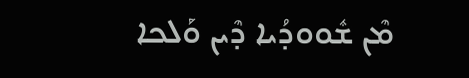ܡܶܢ ܫܽܘܘܕܳܝܐ ܕܶܝܢ ܘܰܠܟܐ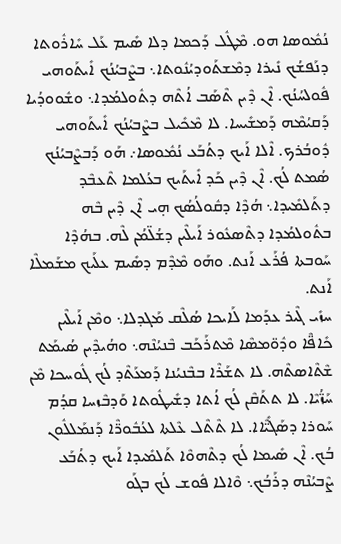ܢܳܡܽܘܣܐ ܗܘ. ܡܶܛܽܠ ܕܰܟܡܐ ܕܠܐ ܣܺܝܡ ܥܰܠ ܚܺܐܪܽܘܬܐ ܕܢܰܦܫܳܟ ܢܺܝܪܐ ܕܡܶܫܬܰܘܕܝܳܢܽܘܬܐ܆ ܒܨܶܒܝܳܢܳܟ ܐܺܝܬܰܘܗܝ ܦܽܘܠܚܳܢܳܟ. ܐܶܢ ܕܶܝܢ ܬܶܣܰܒ ܐܳܬܶܗ ܕܬܽܘܠܡܳܕܐ܆ ܘܫܽܘܘܕܳܝܐ ܕܰܩܝܳܡܶܗ ܕܰܡܫܺܝܚܐ. ܠܐ ܡܶܟܺܝܠ ܒܨܶܒܝܳܢܳܟ ܐܺܝܬܰܘܗܝ ܕܽܘܒܳܪܟ. ܐܶܠܐ ܐܰܝܟ ܕܬܳܒܰܥ ܢܳܡܽܘܣܐ܇ ܗܰܘ ܕܰܒܨܶܒܝܳܢܳܟ ܣܳܡܬ ܠܳܟ. ܐܶܢ ܕܶܝܢ ܟܰܕ ܐܺܝܬܰܝܟ ܒܥܳܠܡܐ ܬܶܥܒܶܕ ܕܬܰܠܡܺܝܕܐ܆ ܗܳܕܶܐ ܕܩܽܘܠܳܣܳܟ ܗ̣ܝ ܐܶܢ ܕܶܝܢ ܒܶܗ ܒܬܽܘܠܡܳܕܐ ܕܬܶܣܥܽܘܪ ܐܰܝܠܶܝܢ ܕܫܳܠ̈ܡܳܢ ܠܶܗ. ܒܗܳܕܶܐ ܚܰܘܒܬܐ ܦܳܪܰܥ ܐܰܢܬ. ܘܗܰܘ ܡܶܕܶܡ ܕܣܺܝܡ ܥܠܰܝܟ ܡܫܰܡܠܶܐ ܐܰܢܬ.
ܚܙܺܝ ܓܶܝܪ ܥܕܰܡܐ ܠܰܐܝܟܐ ܣܳܠܶܩ ܡܰܓܕܠܐ܆ ܘܡܶܢ ܐܰܝܠܶܝܢ ܟܺܐܦ̈ܶܐ ܘܕܽܘ̈ܡܣܶܐ ܡܶܬܪܰܟܰܒ ܒܶܢܝܳܢܶܗ܆ ܘܗܳܝܕܶܝܢ ܣܳܝܡܰܬ ܫܶܬܶܐܣܬܶܗ. ܠܐ ܬܫܰܪܶܐ ܒܒܶܢܝܳܢܐ ܕܰܡܥܰܬܶܕ ܠܳܟ ܓܽܘܚܟܐ ܡܶܢ ܚܰܙ̈ܳܝܶܐ. ܠܐ ܬܬܰܩܶܢ ܠܳܟ ܐܳܬܐ ܕܫܺܝܛܽܘܬܐ ܘܰܕܒܶܙܚܐ ܩܕܳܡ ܚܰܘܪܐ ܕܣܰܓܺܝ̈ܶܐܐ. ܠܐ ܬܶܬܶܠ ܥܶܠܬܐ ܠܥܳܒܽܘܪ̈ܶܐ ܕܰܢܡܰܠܠܽܘܢ ܒܳܟ. ܐܶܢ ܣܺܝܡܐ ܠܳܟ ܕܬܶܗܘܶܐ ܬܰܠܡܺܝܕܐ ܐܰܝܟ ܕܬܳܒܰܥ ܨܶܒܝܳܢܶܗ ܕܪܰܒܳܟ܆ ܘܶܐܠܐ ܦܽܘܫ ܠܳܟ ܒܓܰܘ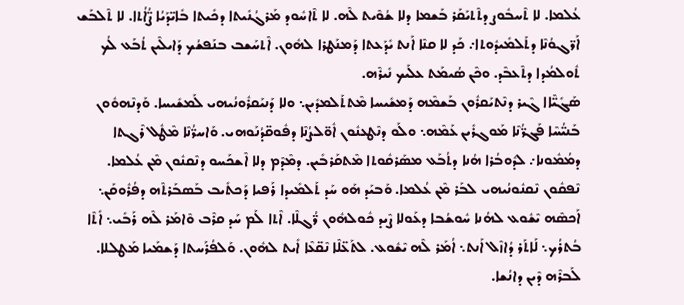ܥܳܠܡܐ. ܠܐ ܬܶܚܒܽܘܨ ܕܬܶܬܝܰܩܰܪ ܒܰܫܡܐ ܕܠܐ ܫܳܘܶܝܬ ܠܶܗ. ܠܐ ܬܶܐܚܽܘܕ ܡܰܪܓܳܢܺܝܬܐ ܕܟܺܝܬܐ ܒܺܐܝ̈ܕܰܝܳܐ ܨ̈ܳܐܳܬܐ. ܠܐ ܬܶܠܒܰܫ ܐܰܪ̈ܓܘܳܢܶܐ ܕܬܰܠܡܺܝܕܽܘܬܐ܇ ܟܰܕ ܠܐ ܩܢܶܐ ܐܰܢܬ ܝܺܕܰܥܬܐ ܕܰܡܢܰܛܪܐ ܠܗܽܘܢ. ܐܶܬܚܰܫܒ ܒܢܰܦܫܳܟ ܕܰܐܝܠܶܝܢ ܬܳܒܰܥ ܠܳܟ ܬܽܘܠܡܳܕܐ ܕܬܶܥܒܶܕ. ܘܟܶܢ ܣܳܝܡܰܬ ܥܠܰܝܟ ܢܺܝܪܶܗ.
ܣܰܓܺܝ̈ܶܐܐ ܓܶܝܪ ܕܢܶܬܝܰܩܪܽܘܢ ܒܰܫܡܶܗ ܕܰܡܫܺܝܚܐ ܡܶܬܬܰܠܡܕܺܝܢ܆ ܘܠܐ ܕܰܢܝܰܩܪܽܘܢܳܝܗܝ ܠܰܡܫܺܝܚܐ. ܘܰܕܢܶܗܘܽܘܢ ܒܰܢܝ̈ܳܚܶܐ ܦܰܓܪ̈ܳܢܶܐ ܡܰܘܓܪܺܝܢ ܥܰܡܶܗ܆ ܘܠܰܘ ܕܢܶܛܥܢܽܘܢ ܐܽܘ̈ܠܨܳܢܶܐ ܕܦܽܘܩ̈ܕܳܢܰܘܗܝ. ܘܰܐܚܪ̈ܳܢܶܐ ܡܶܛܽܠ ܪܶܓܬܐ ܕܡܳܡܽܘܢܐ܇ ܠܕܽܘܒܳܪܐ ܗܳܢܐ ܕܬܳܒܰܥ ܡܣܰܪܩܽܘܬܐ ܡܶܬܩܰܪܒܺܝܢ. ܕܡܶܕܶܡ ܕܠܐ ܐܶܫܟܰܚܘ ܕܢܶܩܢܽܘܢ ܡܶܢ ܥܳܠܡܐ. ܢܶܦܩܽܘܢ ܢܶܩܢܽܘܢܳܝܗܝ ܠܒܰܪ ܡܶܢ ܥܳܠܡܐ. ܘܰܒܝܰܕ ܗܰܘ ܚܰܕ ܬܰܠܡܺܝܕܐ ܪܰܦܝܐ ܕܰܟܬܺܝܒ ܒܰܣܒܰܪܬܶܗ ܕܦܳܪܽܘܩܰܢ܆ ܐܰܟܣܶܗ ܝܶܫܽܘܥ ܠܗܳܢܐ ܚܽܘܫܳܒܐ ܕܥܰܘܠܐ ܨܶܝܕ ܟܽܘܠܗܽܘܢ ܪ̈ܳܓܠܶܐ. ܐܶܬܐ ܠܰܡ ܚܰܕ ܩܪܶܒ ܘܶܐܡܰܪ ܠܶܗ ܪܰܒܺܝ܆ ܐܺܬܶܐ ܒܳܬܪܳܟ܆ ܠܰܐܬܰܪ ܕܳܐܙܶܠ ܐܰܢܬ܆ ܐܳܡܰܪ ܠܶܗ ܝܶܫܽܘܥ. ܠܬܰܥ̈ܠܶܐ ܢܶܩ̈ܥܶܐ ܐܺܝܬ ܠܗܽܘܢ. ܘܰܠܦܳܪܰܚܬܐ ܕܰܫܡܰܝܐ ܡܰܛܠܠܐ. ܠܰܒܪܶܗ ܕܶܝܢ ܕܐܢܳܫܐ.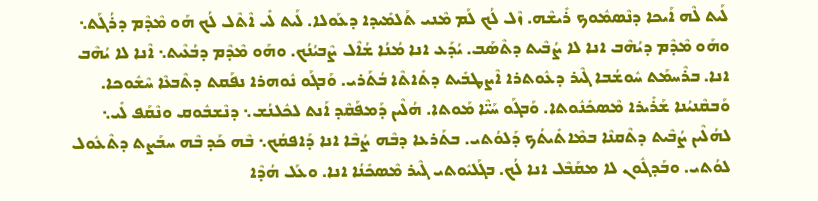ܠܰܝܬ ܠܶܗ ܐܰܝܟܐ ܕܢܶܣܡܽܘܟ ܪܺܝܫܶܗ. ܙܶܠ ܠܳܟ ܠܰܡ ܡܶܢܝ ܬܰܠܡܺܝܕܐ ܕܥܰܘܠܐ. ܠܰܝܬ ܠܺܝ ܐܶܬܶܠ ܠܳܟ ܗܰܘ ܡܶܕܶܡ ܕܪܳܓܰܬ܆ ܘܗܰܘ ܡܶܕܶܡ ܕܝܳܗܶܒ ܐܢܐ ܠܐ ܨܳܒܶܝܬ ܕܬܶܣܰܒ. ܝܳܕܰܥ ܐܢܐ ܡܳܢܳܐ ܫܳܐܶܠ ܨܶܒܝܳܢܳܟ. ܘܗܰܘ ܡܶܕܶܡ ܕܒܳܥܶܝܬ܆ ܐܶܢܐ ܠܐ ܝܳܗܶܒ ܐܢܐ. ܒܪܶܚܡܰܬ ܚܽܘܫܳܒܐ ܓܶܝܪ ܕܥܽܘܬܪܐ ܐܶܨܛܒܺܝܬ ܕܬܺܐܬܶܐ ܒܳܬܰܪܝ. ܘܰܒܓܰܘ ܢܽܘܗܪܐ ܢܦܰܩܬ ܕܬܶܒܥܶܐ ܚܶܫܽܘܟܐ. ܘܰܒܩܶܢܝܳܢܐ ܫܰܪܺܝܪܐ ܡܶܣܟܺܢܽܘܬܐ. ܘܰܒܓܰܘ ܚܰܝ̈ܶܐ ܡܰܘܬܐ. ܗܳܠܶܝܢ ܕܰܡܦܰܩܶܕ ܐܰܢܬ ܠܟܽܠܢܳܫ܆ ܕܢܶܫܒܽܘܩ ܘܢܶܩܰܦ ܠܺܝ܆ ܠܗܳܠܶܝܢ ܨܳܒܶܝܬ ܕܬܶܩܢܶܐ ܒܡܶܐܬܺܝܬܳܟ ܕܰܠܘܳܬܝ. ܒܬܰܪܥܐ ܕܒܶܗ ܨܳܒܶܐ ܐܢܐ ܕܰܐܦܩܳܟ܆ ܒܶܗ ܟܰܕ ܒܶܗ ܚܒܰܨܬ ܕܬܶܥܽܘܠ ܠܘܳܬܝ. ܘܒܰܕܓܽܘܢ ܠܐ ܡܩܰܒܶܠ ܐܢܐ ܠܳܟ. ܒܓܰܠܝܽܘܬܝ ܓܶܝܪ ܡܶܣܟܺܢܳܐ ܐܢܐ. ܘܥܰܠ ܗܳܕܶܐ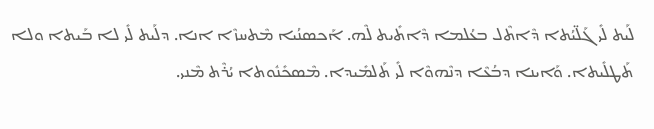ܠܰܝܬ ܠܺܝ ܓܰܠ̈ܝܳܬܐ ܕܶܐܬܶܠ ܒܥܳܠܡܐ ܕܶܐܬܺܝܬ ܠܶܗ. ܐܰܟܣܢܳܝܐ ܡܶܬܚܙܶܐ ܐܢܐ. ܕܠܰܝܬ ܠܺܝ ܠܐ ܒܰܝܬܐ ܘܠܐ ܬܰܛܠܺܝܬܐ. ܘܰܐܝܢܐ ܕܒܳܥܶܐ ܕܢܶܗܘܶܐ ܠܺܝ ܬܰܠܡܺܝܕܐ. ܡܶܣܟܺܢܽܘܬܐ ܝܳܪܶܬ ܡܶܢܝ.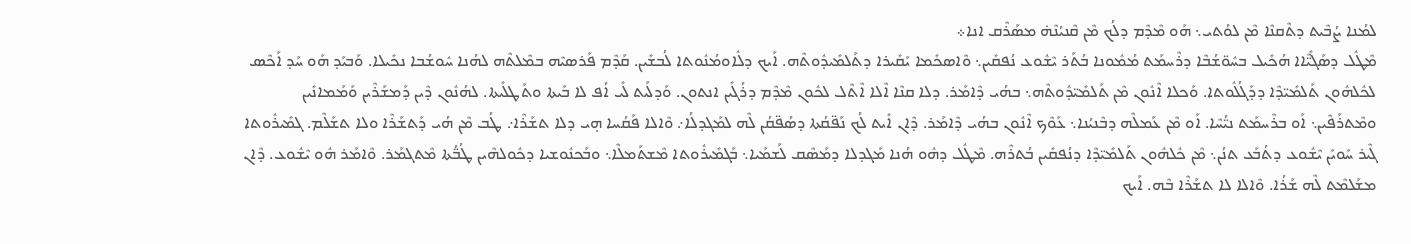ܠܡܳܢܐ ܨܳܒܶܝܬ ܕܬܶܩܢܶܐ ܡܶܢ ܠܘܳܬܝ܆ ܗܰܘ ܡܶܕܶܡ ܕܠܳܟ ܡܶܢ ܩܶܢܝܳܢܶܗ̇ ܡܣܰܪܶܩ ܐܢܐ܀
ܡܶܛܽܠ ܕܣܰܓܺܝ̈ܶܐܐ ܗܳܟܺܝܠ ܒܚܽܘ̈ܫܳܒܶܐ ܕܪܶܚܡܰܬ ܡܳܡܽܘܢܐ ܒܳܬܰܪ ܝܶܫܽܘܥ ܢܳܦܩܺܝܢ܆ ܘܶܐܣܟܺܡܐ ܝܰܩܺܝܪܐ ܕܬܰܠܡܺܝܕܽܘܬܶܗ. ܐܰܝܟ ܕܠܽܐܘܡܳܢܽܘܬܐ ܠܳܒܫܺܝܢ. ܩܰܕܶܡ ܦܰܪܣܝܶܗ ܒܡܶܠܬܶܗ ܠܗܳܢܐ ܚܽܘܫܳܒܐ ܢܟܺܝܠܐ. ܘܰܒܝܰܕ ܗܰܘ ܚܰܕ ܐܰܟܶܣ ܠܟܽܠܗܽܘܢ ܬܰܠܡܺܝ̈ܕܶܐ ܕܕܰܓܳܠܽܘܬܐ. ܘܰܟܠܐ ܐܶܢܽܘܢ ܡܶܢ ܬܰܠܡܺܝ̈ܕܽܘܬܶܗ܆ ܒܗܳܝ ܕܶܐܡܰܪ. ܕܠܐ ܩܢܶܐ ܐܶܠܐ ܐܶܬܶܠ ܠܟܽܘܢ ܡܶܕܶܡ ܕܪܳܓܺܝܢ ܐܢܬܘܢ. ܘܰܕܠܰܝܬ ܠܺܝ ܐܳܦ ܠܐ ܒܰܝܬܐ ܘܬܰܛܠܺܝܬܐ. ܠܗܳܢܽܘܢ ܕܶܝܢ ܕܰܡܫܰܪܶܝܢ ܘܰܡܰܡܐܢܺܝܢ ܘܡܶܬܪܰܦܶܝܢ܆ ܐܰܘ ܒܪܶܚܡܰܬ ܢܝ̈ܳܚܶܐ. ܐܰܘ ܡܶܢ ܥܰܡܠܶܗ ܕܒܶܢܝܳܢܐ܆ ܥܰܘܶܟ ܐܶܢܽܘܢ ܒܗܳܝ ܕܶܐܡܰܪ. ܕܶܐܢ ܐܺܝܬ ܠܳܟ ܢܰܦ̈ܩܳܬܐ ܕܣܳܦ̈ܩܳܢ ܠܶܗ ܠܡܰܓܕܠܳܐ܇ ܘܶܐܠܐ ܦܰܩܳܚܐ ܗ̣ܝ ܕܠܐ ܬܫܰܪܶܐ܇ ܛܳܒ ܡܶܢ ܗܳܝ ܕܰܬܫܰܪܶܐ ܘܠܐ ܬܫܰܠܶܡ. ܓܡܺܝܪܽܘܬܐ ܓܶܝܪ ܚܰܘܝܰܢ ܝܶܫܽܘܥ ܕܬܳܒܰܥ ܬܢܳܢ܆ ܡܶܢ ܟܽܠܗܽܘܢ ܬܰܠܡܺܝ̈ܕܶܐ ܕܢܳܦܩܺܝܢ ܒܳܬܪܶܗ. ܡܶܛܽܠ ܕܗܽܘ ܗܳܢܐ ܡܰܓܕܠܐ ܕܡܰܣܶܩ ܠܰܫܡܰܝܐ܆ ܒܰܓܡܺܝܪܽܘܬܐ ܡܶܫܬܰܡܠܶܐ܆ ܘܒܰܟܢܽܘܫܝܐ ܕܟܽܘܠܗܶܝܢ ܛܳܒ̈ܳܬܐ ܡܶܬܓܡܰܪ. ܘܶܐܡܰܪ ܗܽܘ ܝܶܫܽܘܥ. ܕܶܐܢ ܡܫܰܠܡܶܬ ܠܶܗ ܫܰܪܳܐ. ܘܶܐܠܐ ܠܐ ܬܫܰܪܶܐ ܒܶܗ. ܐܰܝܟ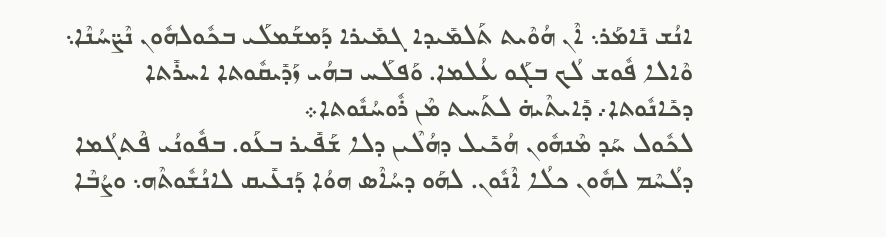ܐܢܳܫ ܢܺܐܡܰܪ܆ ܐܶܢ ܗܳܘܶܝܬ ܬܰܠܡܺܝܕܐ ܓܡܺܝܪܐ ܕܰܡܫܰܡܠܰܝ ܒܟܽܘܠܗܽܘܢ ܢܶܨ̈ܚܳܢܶܐ܆ ܘܶܐܠܐ ܦܽܘܫ ܠܳܟ ܒܓܰܘ ܥܳܠܡܐ. ܘܰܦܠܰܚ ܒܗܳܝ ܙܰܕܺܝܩܽܘܬܐ ܐܚܪܺܬܐ ܕܟܺܐܢܽܘܬܐ܇ ܕܺܐܝܬܶܝܗ̇ ܠܬܰܚܬ ܡܶܢ ܪܽܘܚܳܢܽܘܬܐ܀
ܠܟܽܘܠ ܚܰܕ ܡܶܢܗܽܘܢ ܗܳܟܺܝܠ ܕܗܳܠܶܝܢ ܕܠܐ ܫܰܦܺܝܪ ܒܥܰܘ. ܒܦܽܘܢܳܝ ܦܶܬܓܳܡܐ ܕܠܳܚܶܡ ܠܗܽܘܢ ܟܠܳܐ ܐܶܢܽܘܢ. ܠܗܰܘ ܕܚܳܐܶܣ ܗܘܳܐ ܕܰܢܥܺܝܩ ܠܐܢܳܫܽܘܬܶܗ܆ ܘܨܳܒܶܐ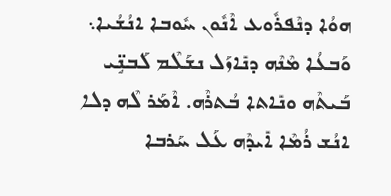ܗܘܳܐ ܕܢܶܦܪܽܘܥ ܐܶܢܽܘܢ ܚܽܘܒܐ ܐܢܳܫܳܝܐ܆ ܘܰܒܥܳܐ ܡܶܢܶܗ ܕܢܺܐܙܰܠ ܢܫܰܠܶܡ ܠܰܒܢܱ̈ܝ ܒܰܝܬܶܗ ܘܢܺܐܬܐ ܒܳܬܪܶܗ. ܐܶܡܰܪ ܠܶܗ ܕܠܐ ܐܢܳܫ ܪܳܡܶܐ ܐܺܝܕܶܗ ܥܰܠ ܚܰܪܒܐ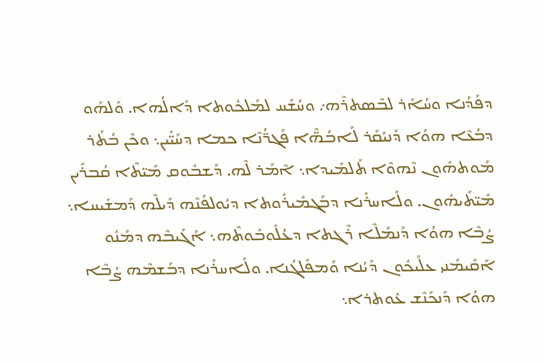ܕܦܰܕܳܢܐ ܘܚܳܐܰܪ ܠܒܶܣܬܪܶܗ܇ ܘܚܳܫܰܚ ܠܡܰܠܟܽܘܬܐ ܕܰܐܠܳܗܐ. ܘܰܠܗܰܘ ܕܒܳܥܶܐ ܗܘܳܐ ܕܰܢܝܰܩܰܪ ܠܰܐܒܳܗ̈ܶܐ ܦܰܓܪ̈ܳܢܶܐ ܟܡܐ ܕܚܰܝ̈ܺܝܢ܆ ܘܟܶܢ ܒܳܬܰܪ ܡܰܘܬܗܽܘܢ ܢܶܗܘܶܐ ܬܰܠܡܺܝܕܐ܆ ܐܶܡܰܪ ܠܶܗ. ܕܰܫܒܽܘܩ ܡܺܝ̈ܬܶܐ ܩܳܒܪܺܝܢ ܡܺܝ̈ܬܰܝܗܽܘܢ. ܘܠܰܐܚܪܺܢܐ ܕܒܰܓܡܺܝܪܽܘܬܐ ܕܝܽܘܠܦܳܢܶܗ ܕܺܝܠܶܗ ܕܰܡܫܺܝܚܐ܆ ܨܳܒܶܐ ܗܘܳܐ ܕܰܢܡܰܠܶܐ ܪܶܓܬܐ ܕܥܳܠܽܘܒܽܘܬܶܗ܆ ܐܰܓܺܝܒܶܗ ܕܡܰܢܽܘ ܐܰܩܺܝܡܰܢܝ ܥܠܰܝܟܽܘܢ ܕܰܝܳܢܐ ܘܰܡܦܰܠܓܳܢܐ. ܘܠܰܐܚܪܺܢܐ ܕܒܰܫܡܶܗ ܨܳܒܶܐ ܗܘܳܐ ܕܰܢܟܰܢܶܫ ܥܽܘܬܪܐ܆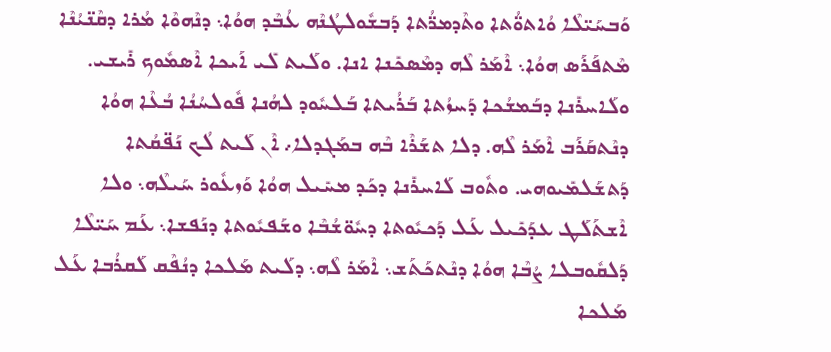ܘܰܒܚܰܝ̈ܠܶܐ ܘܳܐܬܘ̈ܳܬܐ ܘܬܶܕܡܪ̈ܳܬܐ ܕܰܒܫܽܘܠܛܳܢܶܗ ܥܳܒܶܕ ܗܘܳܐ܆ ܕܢܶܗܘܶܐ ܡܳܪܐ ܕܩܶܢ̈ܝܳܢܶܐ ܡܶܬܦܰܪܰܣ ܗܘܳܐ܆ ܐܶܡܰܪ ܠܶܗ ܕܡܶܣܟܺܢܐ ܐܢܐ. ܘܠܰܝܬ ܠܺܝ ܐܰܝܟܐ ܐܶܣܡܽܘܟ ܪܺܝܫܝ. ܘܠܰܐܚܪܺܢܐ ܕܒܰܡܫܳܟܐ ܕܰܚܙܳܬܐ ܒܰܪܳܝܬܐ ܒܰܠܚܽܘܕ ܠܗܳܢܐ ܦܽܘܠܚܳܢܳܐ ܒܳܥܶܐ ܗܘܳܐ ܕܢܶܬܩܰܪܰܒ ܐܶܡܰܪ ܠܶܗ. ܕܠܐ ܬܫܰܪܶܐ ܒܶܗ ܒܡܰܓܕܠܐ܇ ܐܶܢ ܠܰܝܬ ܠܳܟ ܢܰܦ̈ܩܳܬܐ ܕܰܬܫܰܠܡܺܝܘܗܝ. ܘܬܽܘܒ ܠܰܐܚܪܺܢܐ ܕܟܰܕ ܡܚܺܝܠ ܗܘܳܐ ܘܰܙܥܽܘܪ ܚܰܝܠܶܗ܆ ܘܠܐ ܐܶܫܬܰܠܰܛ ܥܕܰܟܺܝܠ ܥܰܠ ܕܰܟܝܽܘܬܐ ܕܚܽܘ̈ܫܳܒܶܐ ܘܫܰܦܝܽܘܬܐ ܕܢܰܦܫܐ܆ ܥܰܡ ܚܰܝ̈ܠܶܐ ܕܰܠܩܽܘܒܠܐ ܨܳܒܶܐ ܗܘܳܐ ܕܢܶܬܟܰܬܰܫ܆ ܐܶܡܰܪ ܠܶܗ܆ ܕܠܰܝܬ ܡܰܠܟܐ ܕܢܳܦܶܩ ܠܰܩܪܳܒܐ ܥܰܠ ܡܰܠܟܐ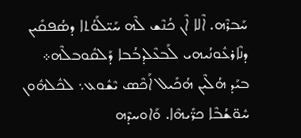ܚܰܒܪܶܗ. ܐܶܠܐ ܐܶܢ ܟܳܢܶܫ ܠܶܗ ܚܰܝ̈ܠܰܘܳܬܐ ܕܣܳܦܩܺܝܢ ܕܢܶܐܪܥܽܘܢܳܝܗܝ ܠܰܒܥܶܠܕܒܳܒܐ ܕܰܠܩܽܘܒܠܶܗ܀
ܒܝܰܕ ܗܳܠܶܝܢ ܗܳܟܺܝܠ ܐܰܟܶܣ ܝܶܫܽܘܥ܆ ܠܟܽܠܗܽܘܢ ܚܽܘ̈ܫܳܒܶܐ ܟܪ̈ܺܝܗܶܐ. ܘܰܐܘܚܕܶܗ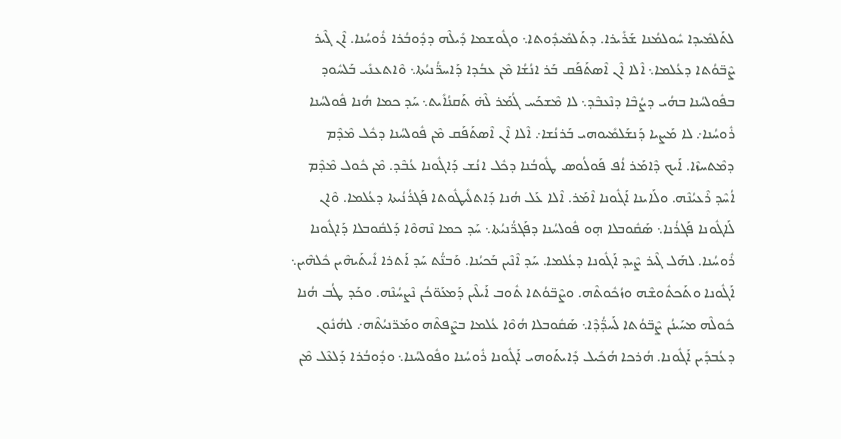ܠܬܰܠܡܺܝܕܐ ܚܽܘܠܡܳܢܐ ܫܰܪܺܝܪܐ. ܕܬܰܠܡܺܝܕܽܘܬܐ܆ ܘܓܽܘܫܡܐ ܕܺܝܠܶܗ ܕܕܽܘܒܳܪܐ ܪܽܘܚܳܢܐ. ܐܶܢ ܓܶܝܪ ܨܶܒ̈ܘܳܬܐ ܕܥܳܠܡܐ܆ ܐܶܠܐ ܐܶܢ ܐܶܣܬܰܦܰܩ ܒܰܪ ܐܢܳܫܳܐ ܡܶܢ ܥܒܳܕܐ ܕܰܐܚܪ̈ܳܢܝܳܬܐ܆ ܘܶܐܬܥܢܺܝ ܒܰܠܚܽܘܕ ܒܦܽܘܠܚܳܢܐ ܒܗܳܝ ܕܨܳܒܶܐ ܕܢܶܥܒܶܕ܆ ܠܐ ܡܶܫܟܰܚ ܓܳܡܰܪ ܠܶܗ̇ ܬܰܩܢܳܐܺܝܬ܆ ܚܰܕ ܟܡܐ ܗܳܢܐ ܦܽܘܠܚܳܢܐ ܪܽܘܚܳܢܐ܇ ܠܐ ܡܰܨܝܐ ܕܰܢܫܰܠܡܺܝܘܗܝ ܒܰܪܢܳܫܐ܇ ܐܶܠܐ ܐܶܢ ܐܶܣܬܰܦܰܩ ܡܶܢ ܦܽܘܠܚܳܢܐ ܕܟܽܠ ܡܶܕܶܡ ܕܡܶܬܚܙܶܐ. ܐܰܝܟ ܕܶܐܡܰܪ ܐܳܦ ܦܰܘܠܳܘܣ ܛܽܘܒܳܢܐ ܕܟܽܠ ܐܢܳܫ ܕܰܐܓܽܘܢܐ ܥܳܒܶܕ. ܡܶܢ ܟܽܘܠ ܡܶܕܶܡ ܐܳܚܶܕ ܪܶܥܝܳܢܶܗ. ܘܠܰܐܝܢܐ ܐܰܓܽܘܢܐ ܐܶܡܰܪ. ܐܶܠܐ ܥܰܠ ܗܳܢܐ ܕܰܐܬܠܺܝܛܽܘܬܐ ܦܰܓܪܳܢܳܝܬܐ ܕܥܳܠܡܐ. ܘܶܐܢ ܠܰܐܓܽܘܢܐ ܦܰܓܪܳܢܐ܆ ܣܰܩܽܘܒܠܐ ܗ̣ܘ ܦܽܘܠܚܳܢܐ ܕܦܰܓܪ̈ܳܢܝܳܬܐ܆ ܚܰܕ ܟܡܐ ܢܶܗܘܶܐ ܕܰܠܩܽܘܒܠܐ ܕܰܐܓܽܘܢܐ ܪܽܘܚܳܢܐ. ܠܗܰܠ ܓܶܝܪ ܨܶܝܕ ܐܰܓܽܘܢܐ ܕܥܳܠܡܐ. ܚܰܕ ܐܶܢܶܝܢ ܒܰܟܝܳܢܐ. ܘܰܒܢ̈ܳܬ ܚܰܕ ܐܰܬܪܐ ܐܺܝܬܰܝܗܶܝܢ ܟܽܠܗܶܝܢ܆ ܐܰܓܽܘܢܐ ܘܬܰܟܬܽܘܫܶܗ ܘܙܳܟܽܘܬܶܗ. ܘܨܶܒ̈ܘܳܬܐ ܬܽܘܒ ܐܰܝܠܶܝܢ ܕܰܡܥܰܘ̈ܟܳܢ ܢܶܨܚܳܢܶܗ. ܘܟܰܕ ܛܳܒ ܗܳܢܐ ܟܽܘܠܶܗ ܡܚܰܝܢܳܢ ܨܶܒ̈ܘܳܬܐ ܠܰܚܕ̈ܳܕܶܐ܆ ܣܰܩܽܘܒܠܐ ܗܳܘܶܐ ܥܳܠܡܐ ܒܨܶܦܬܶܗ ܘܡܰܪ̈ܢܝܳܬܶܗ܇ ܠܗܳܢܽܘܢ ܕܥܳܒܕܺܝܢ ܐܰܓܽܘܢܐ. ܗܳܪܟܐ ܗܳܟܺܝܠ ܕܺܐܝܬܰܘܗܝ ܐܰܓܽܘܢܐ ܪܽܘܚܳܢܐ ܘܦܽܘܠܚܳܢܐ܆ ܘܕܽܘܒܳܪܐ ܕܰܠܥܶܠ ܡܶܢ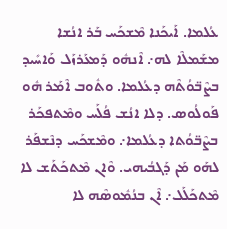ܥܳܠܡܐ. ܐܰܝܟܰܢܐ ܡܶܫܟܰܚ ܒܰܪ ܐܢܳܫܐ ܡܫܰܡܠܶܐ ܠܗ܇ ܐܶܢܗܽܘ ܕܰܡܥܰܪܙܰܠ ܘܰܐܚܺܝܕ ܒܨܶܒ̈ܘܳܬܶܗ ܕܥܳܠܡܐ. ܘܬܽܘܒ ܐܶܡܰܪ ܗܽܘ ܦܰܘܠܳܘܣ. ܕܠܐ ܐܢܳܫ ܦܳܠܰܚ ܘܡܶܬܦܟܰܪ ܒܨܶܒ̈ܘܳܬܐ ܕܥܳܠܡܐ܇ ܘܡܶܫܟܰܚ ܕܢܶܫܦܰܪ ܠܗܰܘ ܡܰܢ ܕܰܓܒܳܝܗܝ. ܘܶܐܢ ܡܶܬܟܰܬܰܫ ܠܐ ܡܶܬܟܰܠܰܠ܇ ܐܶܢ ܒܢܳܡܽܘܣܶܗ ܠܐ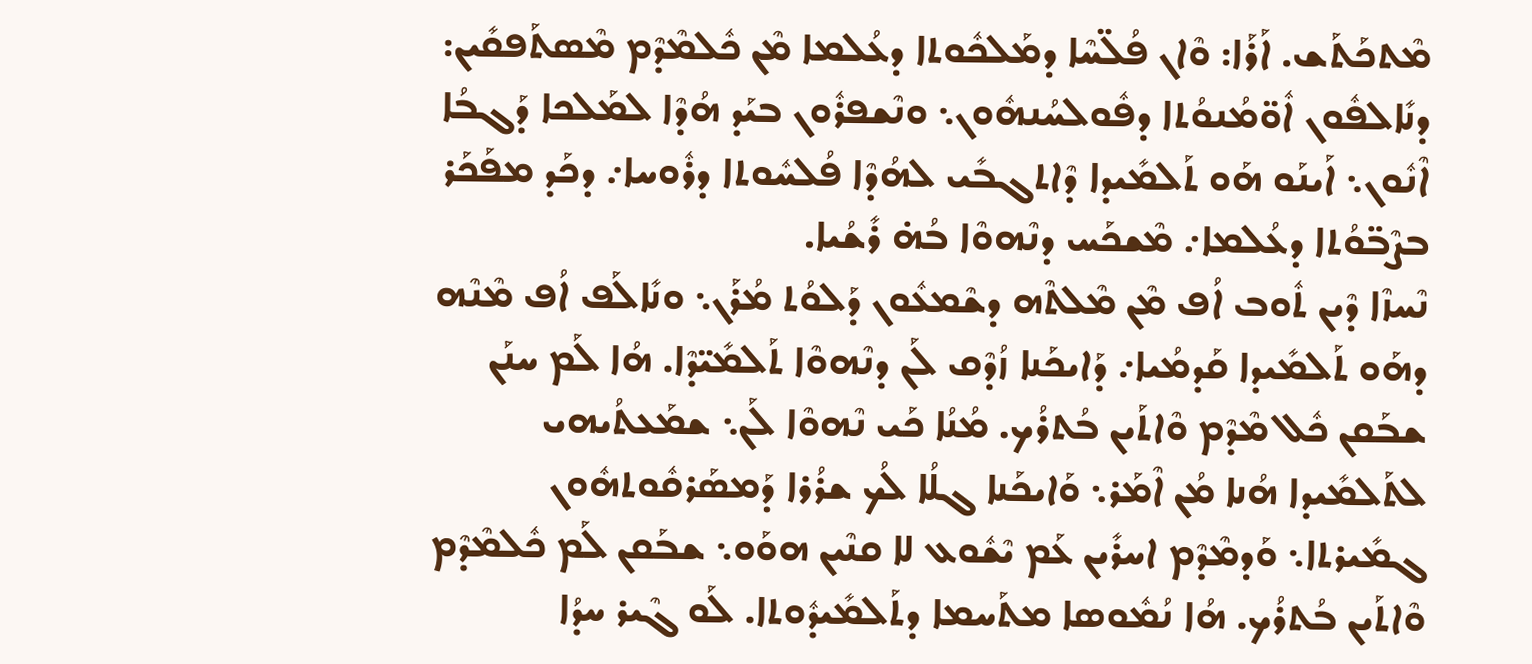ܡܶܬܟܰܬܰܫ. ܐܰܪܰܐ: ܘܶܐܢ ܦܳܠ̈ܚܶܐ ܕܡܰܠܟܽܘܬܐ ܕܥܳܠܡܐ ܡܶܢ ܟܽܠܡܶܕܶܡ ܡܶܣܬܰܦܩܺܝܢ: ܕܢܺܐܠܦܽܘܢ ܐܽܘ̈ܡܳܢܘܳܬܐ ܕܦܽܘܠܚܳܢܗܽܘܢ܆ ܘܢܶܫܦܪܽܘܢ ܒܝܰܕ ܗܳܕܶܐ ܠܡܰܠܟܐ ܕܰܓܒܳܐ ܐܶܢܽܘܢ܆ ܐܰܝܢܰܘ ܗܰܘ ܬܰܠܡܺܝܕܐ ܕܶܐܬܓܒܺܝ ܠܗܳܕܶܐ ܦܳܠܚܽܘܬܐ ܕܪܽܘܚܐ܇ ܕܟܰܕ ܡܦܰܟܰܪ ܒܨܶܒ̈ܘܳܬܐ ܕܥܳܠܡܐ܇ ܡܶܫܟܰܚ ܕܢܶܗܘܶܐ ܒܳܗ̇ ܪܺܫܳܝܐ.
ܢܶܚܙܶܐ ܕܶܝܢ ܬܽܘܒ ܐܳܦ ܡܶܢ ܡܶܠܬܶܗ ܕܫܶܡܥܽܘܢ ܕܰܠܘܳܬ ܡܳܪܰܢ܆ ܘܢܺܐܠܰܦ ܐܳܦ ܡܶܢܶܗ ܕܗܰܘ ܬܰܠܡܺܝܕܐ ܩܰܕܡܳܝܐ܇ ܕܰܐܝܟܰܢܐ ܙܳܕܶܩ ܠܰܢ ܕܢܶܗܘܶܐ ܬܰܠܡܺܝ̈ܕܶܐ. ܗܳܐ ܠܰܡ ܚܢܰܢ ܫܒܰܩܢ ܟܽܠ ܡܶܕܶܡ ܘܶܐܬܰܝܢ ܒܳܬܪܳܟ. ܡܳܢܳܐ ܟܰܝ ܢܶܗܘܶܐ ܠܰܢ܆ ܫܡܰܥܬܳܝܗܝ ܠܬܰܠܡܺܝܕܐ ܗܳܢܐ ܡܳܢ ܐܶܡܰܪ܆ ܘܰܐܝܟܰܢܐ ܓܠܳܐ ܠܳܟ ܫܪܳܪܐ ܕܰܡܣܰܪܩܽܘܬܗܽܘܢ ܓܡܺܝܪܬܐ܆ ܘܰܕܡܶܕܶܡ ܐܚܪܺܝܢ ܥܰܡ ܝܶܫܽܘܥ ܠܐ ܩܢܶܝܢ ܗܘܰܘ܆ ܫܒܰܩܢ ܠܰܡ ܟܽܠܡܶܕܶܡ ܘܶܐܬܰܝܢ ܒܳܬܪܳܟ. ܗܳܐ ܢܳܡܽܘܣܐ ܡܬܰܚܡܐ ܕܬܰܠܡܺܝܕܽܘܬܐ. ܠܰܘ ܓܶܝܪ ܚܕܳܐ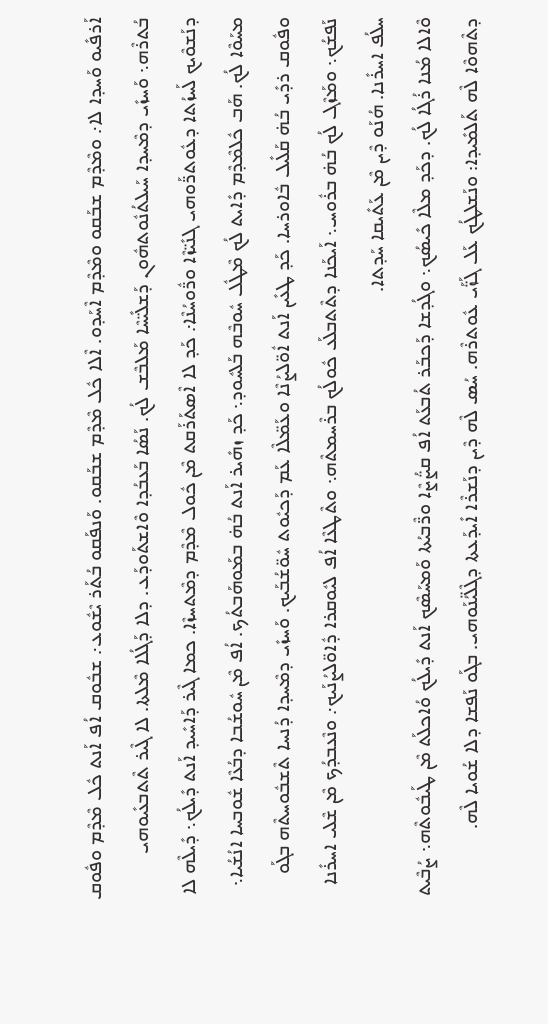ܐܰܪܦܺܝܘ ܘܰܚܕܐ ܠܐ܇ ܘܡܶܕܶܡ ܫܒܰܩܘ ܘܡܶܕܶܡ ܐܶܚܰܕܘ. ܐܶܠܐ ܟܽܠ ܡܶܕܶܡ ܫܒܰܩܘ. ܘܰܢܦܰܩܘ ܒܳܬܰܪ ܝܶܫܽܘܥ܇ ܫܒܽܘܩ ܐܳܦ ܐܰܢܬ ܟܽܠ ܡܶܕܶܡ ܘܦܽܘܩ ܒܳܬܪܶܗ܆ ܘܰܚܙܺܝ ܕܡܶܚܕܐ ܚܰܝܠܬܳܢܽܘܬܗܽܘܢ ܕܰܫܠܺܝ̈ܚܶܐ ܡܰܠܒܶܫ ܠܳܟ. ܢܰܣܳܐ ܒܰܥܒܳܕܐ ܘܶܐܫܬܰܘܕܰܥ. ܕܠܐ ܕܰܓܳܠܐ ܡܶܠܬܐ. ܠܐ ܓܶܝܪ ܬܶܬܒܥܺܝܘܗܝ ܕܢܰܫܘܶܝܟ ܠܰܚܙܳܬܐ ܕܥܽܘܬܪ̈ܰܘܗܝ ܓܢܺܝ̈ܙܶܐ ܘܪ̈ܽܘܚܳܢܶܐ܇ ܟܰܕ ܠܐ ܐܶܣܬܰܪܰܩܬ ܡܶܢ ܟܽܘܠ ܡܶܕܶܡ ܕܡܶܬܚܙܶܐ. ܟܡܐ ܓܶܝܪ ܕܰܐܚܺܝܕ ܐܰܢܬ ܕܺܝܠܳܟ܆ ܕܺܝܠܶܗ ܠܐ ܡܚܰܘܶܐ ܠܳܟ. ܗܰܒ ܟܽܠܡܶܕܶܡ ܕܺܐܝܬ ܠܳܟ ܡܶܛܽܠ ܚܽܘܒܶܗ ܒܰܠܚܽܘܕ܆ ܟܰܕ ܙܗܺܝܪ ܐܰܢܬ ܒܳܗ̇ ܒܡܰܘܗܰܒܬܳܟ. ܐܳܦ ܡܶܢ ܚܽܘܫܳܒܐ ܕܒܳܥܶܐ ܫܽܘܒܚܐ ܐܢܳܫܳܝܐ܆ ܘܦܽܘܩ ܪܕܺܝ ܒܳܗ̇ ܩܰܠܺܝܠ ܒܽܐܘܪܚܐ. ܟܰܕ ܛܥܺܝܢ ܐܰܢܬ ܐܽܘ̈ܠܨܳܢܶܐ ܘܥܰܡ̈ܠܶܐ ܥܰܡ ܕܰܟܝܽܘܬ ܚܽܘ̈ܫܳܒܰܝܟ. ܘܰܚܙܺܝ ܕܡܶܚܕܐ ܕܳܢܚܐ ܬܶܫܒܽܘܚܬܶܗ ܒܓܰܘ ܢܰܦܫܳܟ܆ ܘܡܰܙܶܓ ܠܳܟ ܒܳܗ̇ ܒܪܽܘܚ܆ ܐܰܝܟܰܢܐ ܕܬܶܬܒܠܰܥ ܟܽܘܠܳܟ ܒܪܶܚܡܬܶܗ܆ ܘܬܶܛܥܶܐ ܐܳܦ ܠܝܽܘܩܪܐ ܕܽܐܘ̈ܠܨܳܢܰܝܟ܇ ܘܢܶܥܒܕܳܟ ܡܶܢ ܫܶܠܝ ܐܚܪܺܢܐ ܚܠܳܦ ܐܚܪܺܢܐ. ܗܳܢܰܘ ܕܶܝܢ ܡܶܢ ܥܰܬܺܝܩܐ ܚܰܕܬܐ.
ܘܶܐܠܐ ܡܳܢܐ ܪܳܓܳܐ ܠܳܟ. ܕܟܰܕ ܡܠܶܐ ܟܺܝܣܳܟ܆ ܘܓܳܕܫܐ ܕܰܟܒܰܪ ܬܳܒܥܰܬ ܐܳܦ ܩܨ̈ܳܨܶܐ ܘܪ̈ܶܒܝܳܬܐ ܘܰܡܚܰܣܶܟ ܐܰܢܬ ܕܺܝܠܳܟ ܘܳܐܟܠܰܬ ܡܶܢ ܛܰܝܒܽܘܬܶܗ܆ ܨܳܒܶܝܬ ܕܬܶܗܘܶܐ ܠܶܗ ܬܰܠܡܺܝܕܐ: ܘܢܰܫܠܛܳܟ ܥܰܠ ܓܰܙ̈ܰܝ ܥܽܘܬܪܶܗ. ܚܳܣ ܠܶܗ ܕܶܝܢ ܕܢܰܫܪܶܐ ܐܺܝܕܰܥܬܐ ܕܓܶܠ̈ܝܳܢܰܘܗܝ. ܒܓܰܘ ܢܰܦܫܐ ܕܠܐ ܫܳܘܝܐ ܠܶܗ.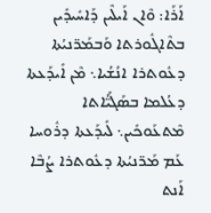ܐܰܪܰܐ: ܘܶܐܢ ܐܰܝܠܶܝܢ ܕܰܐܚܺܝܕܺܝܢ ܒܬܶܐܓܽܘܪܬܐ ܘܰܒܡܰܪ̈ܢܝܳܬܐ ܕܥܽܘܬܪܐ ܐܢܳܫܳܝܐ܆ ܡܶܢ ܐܺܝܕܰܥܬܐ ܕܥܳܠܡܐ ܒܣܰܓܺܝ̈ܳܐܬܐ ܡܶܬܥܰܘܟܺܝܢ܆ ܠܺܝܕܰܥܬܐ ܕܪܽܘܚܐ ܥܰܡ ܡܰܪ̈ܢܝܳܬܐ ܕܥܽܘܬܪܐ ܨܳܒܶܐ ܐܰܢܬ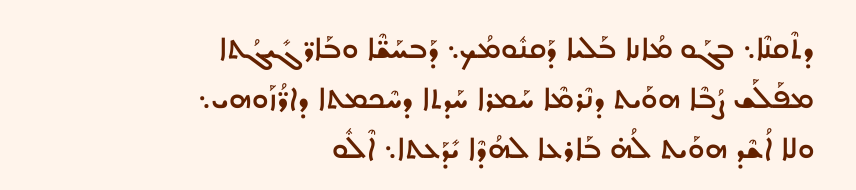ܕܬܶܩܢܶܐ܆ ܒܓܰܘ ܡܳܐܢܐ ܒܰܠܝܐ ܕܰܩܢܽܘܡܳܟ܆ ܕܰܒܚܰܫ̈ܶܐ ܘܒܰܐܪ̈ܓܺܝܓܳܬܐ ܡܦܰܠܰܫ ܨܳܒܶܐ ܗܘܰܝܬ ܕܢܶܪܡܶܐ ܚܰܡܪܐ ܚܰܕܬܐ ܕܚܶܟܡܬܐ ܕܐܪ̈ܳܙܰܘܗܝ܆ ܘܠܐ ܐܳܫܶܕ ܗܘܰܝܬ ܠܳܗ̇ ܒܰܐܪܥܐ ܠܗܳܕܶܐ ܝܺܕܰܥܬܐ܆ ܐܶܠܽܘ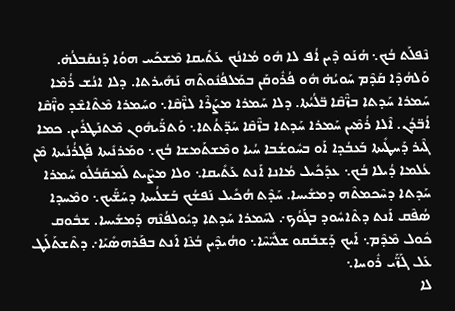ܢܶܦܠܰܬ ܒܳܟ܆ ܗܳܢܰܘ ܕܶܝܢ ܐܳܦ ܠܐ ܗܽܘ ܡܳܐܢܳܟ ܥܰܬܺܝܩܐ ܡܶܫܟܰܚ ܗܘܳܐ ܕܰܢܩܰܒܠܳܗ̇. ܘܰܠܗܳܕܶܐ ܩܰܕܶܡ ܚܰܘܝܳܗ̇ ܗܽܘ ܦܳܪܽܘܩܰܢ ܒܡܰܠܦܳܢܽܘܬܶܗ ܢܰܗܺܝܪܬܐ. ܕܠܐ ܐܢܳܫ ܪܳܡܶܐ ܚܰܡܪܐ ܚܰܕܬܐ ܒܙ̈ܶܩܶܐ ܒ̈ܠܳܝܳܬܐ. ܕܠܐ ܚܰܡܪܐ ܡܨܰܪܶܐ ܠܙ̈ܶܩܶܐ܆ ܘܚܰܡܪܐ ܡܶܬܶܐܫܶܕ ܘܙ̈ܶܩܶܐ ܐܳܒ̈ܕܳܢ. ܐܶܠܐ ܪܳܡܶܝܢ ܚܰܡܪܐ ܚܰܕܬܐ ܒܙ̈ܶܩܶܐ ܚܰܕ̈ܬܳܬܐ܆ ܘܰܬܪ̈ܰܝܗܽܘܢ ܡܶܬܢܰܛܪܺܝܢ. ܟܡܐ ܓܶܝܪ ܕܰܚܛܺܝܬܐ ܒܰܥܒܳܕܐ ܐܰܘ ܒܚܽܘܫܳܒܐ ܚܳܝܐ ܘܡܶܫܬܰܡܫܐ ܒܳܟ܆ ܘܡܰܪܢܺܝܬܐ ܦܰܓܪܳܢܳܝܬܐ ܡܶܢ ܥܳܠܡܐ ܕܳܝܠܐ ܒܳܟ܆ ܥܕܰܟܺܝܠ ܡܳܐܢܐ ܐܰܢܬ ܥܰܬܺܝܩܐ܆ ܘܠܐ ܡܨܶܝܬ ܠܰܡܩܰܒܳܠܽܘ ܚܰܡܪܐ ܚܰܕܬܐ ܕܚܶܟܡܬܶܗ ܕܡܫܺܝܚܐ. ܚܰܕܶܬ ܗܳܟܺܝܠ ܢܰܦܫܳܟ ܒܰܫܠܳܚܬܐ ܕܚܰܫ̈ܰܝܟ܆ ܘܡܶܚܕܐ ܣܳܦܶܩ ܐܰܢܬ ܕܬܶܐܚܽܘܕ ܒܓܰܘܳܟ܇ ܠܚܰܡܪܐ ܚܰܕܬܐ ܕܝܽܘܠܦܳܢܶܗ ܕܰܡܫܺܝܚܐ. ܫܒܽܘܩ ܟܽܘܠ ܡܶܕܶܡ܆ ܐܰܝܟ ܕܰܫܒܰܩܘ ܫܠܺܝ̈ܚܶܐ܆ ܘܗܳܝܕܶܝܢ ܒܳܥܶܐ ܐܰܢܬ ܒܦܰܪܗܣܺܝܰܐ܇ ܕܬܶܫܬܰܠܰܛ ܥܰܠ ܓܰܙ̈ܰܝ ܪܽܘܚܐ܆
ܠܐ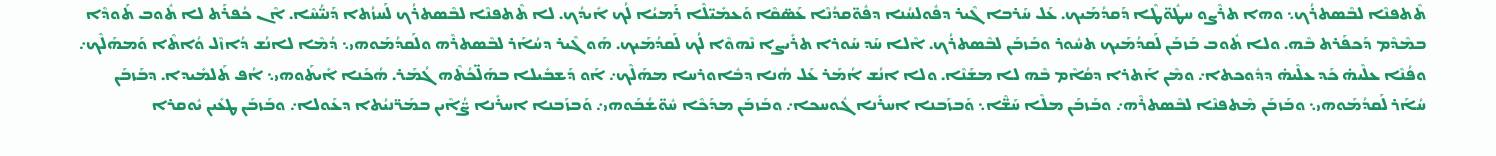ܬܶܬܦܢܶܐ ܠܒܶܣܬܪܳܟ܆ ܘܗܐ ܬܪܶܨܘ ܚܛܽܘ̈ܛܶܐ ܕܰܩܕܳܡܰܝܟ. ܥܰܠ ܚܰܪܒܐ ܓܶܝܪ ܕܦܽܘܠܚܳܢܐ ܕܦܽܘ̈ܩܕܳܢܶܐ ܥܰܣ̈ܩܶܐ ܘܰܥܡܺܝ̈ܠܶܐ ܪܰܡܝܳܐ ܠܳܟ ܐܺܝܕܳܟ. ܠܐ ܬܶܬܦܢܶܐ ܠܒܶܣܬܪܳܟ ܠܰܚܙܳܬܐ ܕܰܢܝ̈ܳܚܶܐ. ܐܶܢ ܟܳܦܪܰܬ ܠܐ ܬܽܘܒ ܬܰܘܕܶܐ ܒܡܶܕܶܡ ܕܰܟܦܰܪܬ ܒܶܗ. ܘܠܐ ܬܽܘܒ ܒܰܙܒܰܢ ܠܰܩܕܳܡܰܝܟ ܬܚܽܘܪ ܘܒܰܙܒܰܢ ܠܒܶܣܬܪܳܟ. ܐܶܠܐ ܚܰܕ ܚܰܘܪܐ ܬܪܺܝܨܐ ܢܶܗܘܶܐ ܠܳܟ ܠܰܩܕܳܡܰܝܟ. ܗܰܘ ܓܶܝܪ ܕܚܳܐܰܪ ܠܒܶܣܬܪܶܗ ܘܠܰܩܕܳܡܰܘܗܝ܆ ܕܳܡܶܐ ܠܐܢܳܫ ܕܳܐܙܶܠ ܘܳܐܬܶܐ ܘܰܡܗܰܠܶܟ܇ ܘܦܳܢܶܐ ܥܠܶܝܗ̇ ܟܰܕ ܥܠܶܝܗ̇ ܕܕܽܘܟܬܐ܇ ܘܡܶܢ ܐܰܬܪܐ ܕܩܳܐܶܡ ܒܶܗ ܠܐ ܡܫܰܢܶܐ. ܘܠܐ ܐܢܳܫ ܐܳܡܰܪ ܥܰܠ ܗܳܢܐ ܕܒܽܐܘܪܚܐ ܡܗܰܠܶܟ܇ ܐܰܘ ܕܰܫܒܺܝܠܐ ܒܗܰܠ̈ܟܳܬܶܗ ܓܳܡܰܪ. ܗܳܟܰܢܐ ܐܺܝܬܰܘܗܝ܆ ܐܳܦ ܬܰܠܡܺܝܕܐ. ܕܒܰܙܒܰܢ ܚܳܐܰܪ ܠܰܩܕܳܡܰܘܗܝ܆ ܘܒܰܙܒܰܢ ܡܶܬܦܢܶܐ ܠܒܶܣܬܪܶܗ܇ ܘܒܰܙܒܰܢ ܡܠܶܐ ܚܰܫ̈ܶܐ܆ ܘܰܒܙܰܒܢܐ ܐܚܪܺܢܐ ܓܽܘܚܟܐ܇ ܘܒܰܙܒܰܢ ܡܕܰܟܶܐ ܚܽܘ̈ܫܳܒܰܘܗܝ܇ ܘܰܒܙܰܒܢܐ ܐܚܪܺܢܐ ܨ̈ܳܐܶܝܢ ܒܡܰܪ̈ܢܝܳܬܐ ܕܥܰܘܠܐ܇ ܘܒܰܙܒܰܢ ܛܥܺܝܢ ܝܽܘܩܪܐ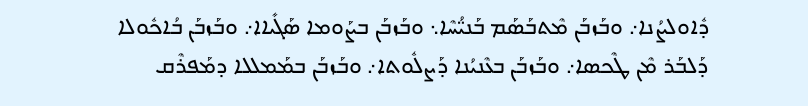ܕܽܐܘܠܨܳܢܐ܇ ܘܒܰܙܒܰܢ ܡܶܬܒܰܣܰܡ ܒܰܢܝ̈ܳܚܶܐ܆ ܘܒܰܙܒܰܢ ܒܨܰܘܡܐ ܣܰܓܺܝܐܐ܇ ܘܒܰܙܒܰܢ ܒܳܐܟܽܘܠܐ ܕܰܠܒܰܪ ܡܶܢ ܛܶܟܣܐ܇ ܘܒܰܙܒܰܢ ܒܥܶܢܝܳܢܐ ܕܰܨܠܽܘܬܐ܇ ܘܒܰܙܒܰܢ ܒܡܰܡܠܠܐ ܕܡܰܦܪܶܩ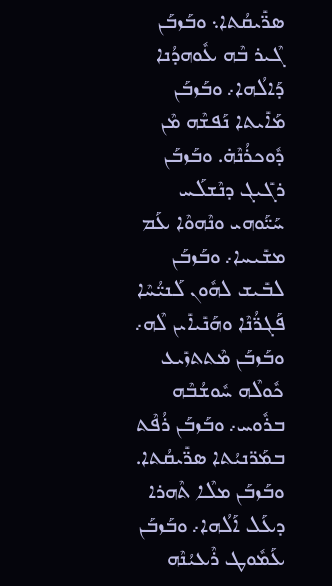ܣܪ̈ܺܝܩܳܬܐ܆ ܘܒܰܙܒܰܢ ܓܶܝܪ ܒܶܗ ܥܽܘܗܕܳܢܐ ܕܰܐܠܳܗܐ܇ ܘܒܰܙܒܰܢ ܡܰܐܺܝܬܐ ܢܰܦܫܶܗ ܡܶܢ ܕܽܘܟܪܳܢܶܗ̇. ܘܒܰܙܒܰܢ ܪܓܺܝܓ ܕܢܶܫܠܰܚ ܚܰܝ̈ܰܘܗܝ ܘܢܶܗܘܶܐ ܥܰܡ ܡܫܺܝܚܐ܇ ܘܒܰܙܒܰܢ ܠܒܺܝܫ ܠܗܽܘܢ ܠܰܢܝ̈ܳܚܶܐ ܦܰܓܪ̈ܳܢܶܐ ܘܗܰܢܺܝܐܺܝܢ ܠܶܗ܇ ܘܒܰܙܒܰܢ ܡܶܬܬܙܺܝܥ ܟܽܘܠܶܗ ܚܽܘܫܳܒܶܗ ܒܪܽܘܚ܇ ܘܒܰܙܒܰܢ ܪܳܦܶܬ ܒܡܰܪ̈ܢܝܳܬܐ ܣܪ̈ܺܝܩܳܬܐ. ܘܒܰܙܒܰܢ ܡܠܶܐ ܬܶܗܪܐ ܕܥܰܠ ܐܰܠܳܗܐ܇ ܘܒܰܙܒܰܢ ܥܰܡܽܘܛ ܪܶܥܝܳܢܶܗ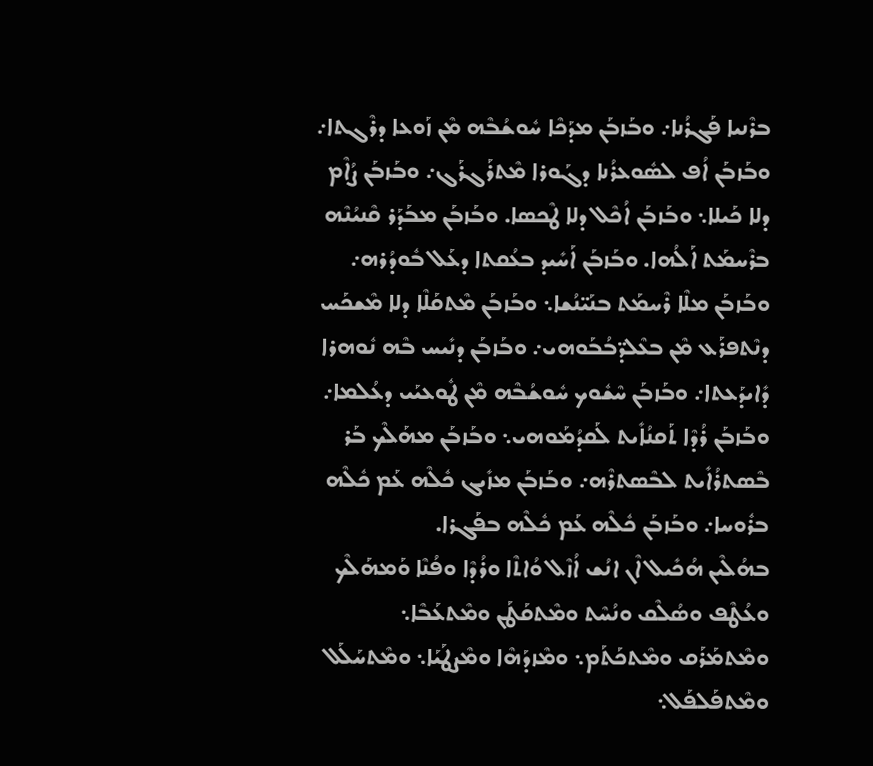ܒܪܶܢܝܐ ܦܰܓܪܳܢܐ܇ ܘܒܰܙܒܰܢ ܡܕܰܟܶܐ ܚܽܘܫܳܒܶܗ ܡܶܢ ܙܰܘܥܐ ܕܪܶܓܬܐ܇ ܘܒܰܙܒܰܢ ܐܳܦ ܠܣܽܘܥܪܳܢܐ ܕܓܰܘܪܐ ܡܶܬܪܰܓܪܰܓ܇ ܘܒܰܙܒܰܢ ܨܳܐܶܡ ܕܠܐ ܟܰܝܠܐ܆ ܘܒܰܙܒܰܢ ܐܳܟܶܠ ܕܠܐ ܛܶܟܣܐ. ܘܒܰܙܒܰܢ ܡܒܰܕܰܪ ܩܶܢܝܳܢܶܗ ܒܪܶܚܡܰܬ ܐܰܠܳܗܐ. ܘܒܰܙܒܰܢ ܐܰܚܺܝܕ ܒܥܳܩܬܐ ܕܥܰܠ ܒܽܘܕܳܪܗ܇ ܘܒܰܙܒܰܢ ܡܠܶܐ ܪܶܚܡܰܬ ܒܢܰܝ̈ܢܳܫܐ܆ ܘܒܰܙܒܰܢ ܡܶܬܩܰܠܶܐ ܕܠܐ ܡܶܫܟܰܚ ܕܢܶܬܦܪܰܥ ܡܶܢ ܒܥܶܠܕ̈ܒܳܒܰܘܗܝ܇ ܘܒܰܙܒܰܢ ܕܢܺܝܚ ܒܶܗ ܢܽܘܗܪܐ ܕܺܐܝܕܰܥܬܐ܇ ܘܒܰܙܒܰܢ ܚܶܫܽܘܟ ܚܽܘܫܳܒܶܗ ܡܶܢ ܛܽܘܥܝܰܝ ܕܥܳܠܡܐ܇ ܘܒܰܙܒܰܢ ܪܳܕܶܐ ܬܰܩܢܳܐܺܝܬ ܠܰܩܕܳܡܰܘܗܝ܆ ܘܒܰܙܒܰܢ ܡܗܰܠܶܟ ܒܰܪ ܒܶܣܬܪܳܐܺܝܬ ܠܒܶܣܬܪܶܗ܇ ܘܒܰܙܒܰܢ ܡܙܺܝܓ ܟܽܠܶܗ ܥܰܡ ܟܽܠܶܗ ܒܪܽܘܚܐ܇ ܘܒܰܙܒܰܢ ܟܽܠܶܗ ܥܰܡ ܟܽܠܶܗ ܒܦܰܓܪܐ.
ܒܗܳܠܶܝܢ ܗܳܟܺܝܠ ܐܶܢ ܐܢܳܫ ܐܳܙܶܠ ܘܳܐܬܶܐ ܘܪܳܕܶܐ ܘܦܳܢܶܐ ܘܰܡܗܰܠܶܟ ܘܥܳܛܶܦ ܘܣܳܠܶܩ ܘܢܳܚܶܬ ܘܡܶܬܩܰܛܰܢ ܘܡܶܬܥܰܒܶܐ܆ ܘܡܶܬܡܰܪܰܩ ܘܡܶܬܟܰܬܰܡ܆ ܘܡܶܙܕܰܗܶܐ ܘܡܶܨܛܰܝܰܐ܆ ܘܡܶܬܚܰܠܰܠ ܘܡܶܬܦܰܠܦܰܠ܆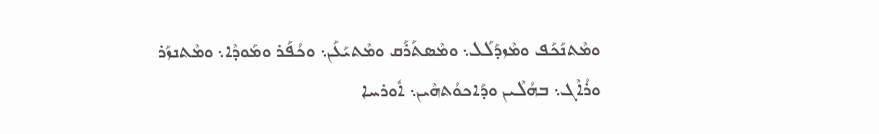ܘܡܶܬܢܰܟܰܦ ܘܡܶܙܕܰܠܰܠ܆ ܘܡܶܣܬܰܪܰܩ ܘܡܶܬܝܰܥܰܢ܆ ܘܟܳܦܰܪ ܘܡܰܘܕܶܐ܆ ܘܡܶܬܢܙܰܪ ܘܪܳܐܶܓ܆ ܒܗܳܠܶܝܢ ܘܕܰܐܟܘܳܬܗܶܝܢ܆ ܐܽܘܪܚܐ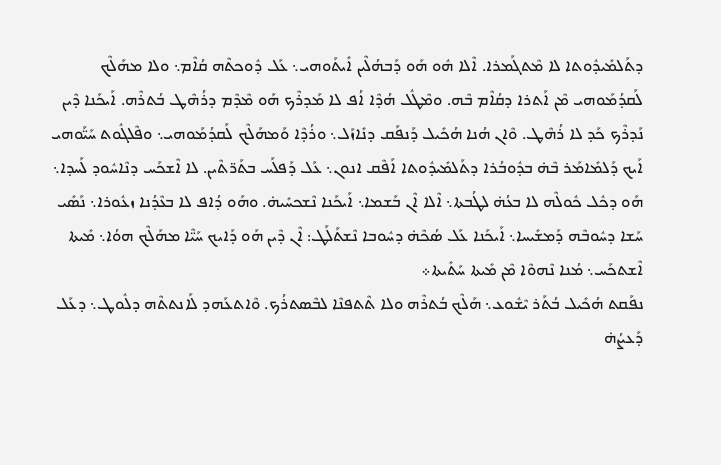ܕܬܰܠܡܺܝܕܽܘܬܐ ܠܐ ܡܶܬܓܰܡܪܐ. ܐܶܠܐ ܗܽܘ ܗܰܘ ܕܰܒܗܳܠܶܝܢ ܐܺܝܬܰܘܗܝ܆ ܥܰܠ ܕܽܘܟܬܶܗ ܩܳܐܶܡ܆ ܘܠܐ ܡܗܰܠܶܟ ܠܰܩܕܳܡܰܘܗܝ ܡܶܢ ܐܰܬܪܐ ܕܩܳܐܶܡ ܒܶܗ. ܘܡܶܛܽܠ ܗܳܕܶܐ ܐܳܦ ܠܐ ܡܰܕܪܶܟ ܗܰܘ ܡܶܕܶܡ ܕܪܳܗܶܛ ܒܳܬܪܶܗ. ܐܰܝܟܰܢܐ ܕܶܝܢ ܢܰܕܪܶܟ ܟܰܕ ܠܐ ܪܳܗܶܛ. ܘܶܐܢ ܗܳܢܐ ܗܳܟܺܝܠ ܕܰܢܦܰܩ ܕܢܺܐܙܰܠ܆ ܘܪܳܕܶܐ ܘܰܡܗܰܠܶܟ ܠܰܩܕܳܡܰܘܗܝ܆ ܘܦܶܠܓܽܘܬ ܚܰܝ̈ܰܘܗܝ ܐܰܝܟ ܕܰܠܡܺܐܡܰܪ ܒܶܗ̇ ܒܕܽܘܒܳܪܐ ܕܬܰܠܡܺܝܕܽܘܬܐ ܐܰܦܶܩ ܐܢܘܢ܆ ܥܰܠ ܕܰܦܠܰܚ ܒܬܰܪ̈ܬܶܝܢ. ܠܐ ܐܶܫܟܰܚ ܕܢܶܐܚܽܘܕ ܠܰܚܕܐ܆ ܗܰܘ ܕܟܽܠ ܟܽܘܠܶܗ ܠܐ ܒܥܳܗ̇ ܠܛܳܒܬܐ܆ ܐܶܠܐ ܐܶܢ ܒܰܫܡܐ܆ ܐܰܝܟܰܢܐ ܢܶܫܟܚܺܝܗ̇. ܘܗܰܘ ܕܳܐܦ ܠܐ ܒܥܶܕܳܢܐ ܙܥܽܘܪܐ܆ ܢܰܣܺܝ ܚܰܫܐ ܕܚܽܘܒܶܗ ܕܰܡܫܺܝܚܐ܆ ܐܰܝܟܰܢܐ ܥܰܠ ܣܳܟܶܗ̇ ܕܚܽܘܒܐ ܢܶܫܬܰܠܰܛ: ܐܶܢ ܕܶܝܢ ܗܰܘ ܕܰܐܝܟ ܚܰܝ̈ܶܐ ܡܗܰܠܶܟ ܗܘܳܐ܆ ܡܺܝܬܐ ܐܶܫܬܟܰܚ܆ ܡܳܢܐ ܢܶܗܘܶܐ ܡܶܢ ܡܺܝܬܐ ܚܰܬܺܝܬܐ܀
ܢܦܰܩܬ ܗܳܟܺܝܠ ܒܳܬܰܪ ܝܶܫܽܘܥ܆ ܗܰܠܶܟ ܒܳܬܪܶܗ ܘܠܐ ܬܶܬܦܢܶܐ ܠܒܶܣܬܪܳܟ. ܘܶܐܬܥܰܗܕ ܠܰܐܢܬܬܶܗ ܕܠܽܘܛ܆ ܕܥܰܠ ܕܰܥܨܳܗ̇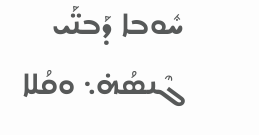ܚܽܘܒܐ ܕܰܒܢ̈ܰܝ ܓܶܢܣܳܗ̇܆ ܘܩܳܠܐ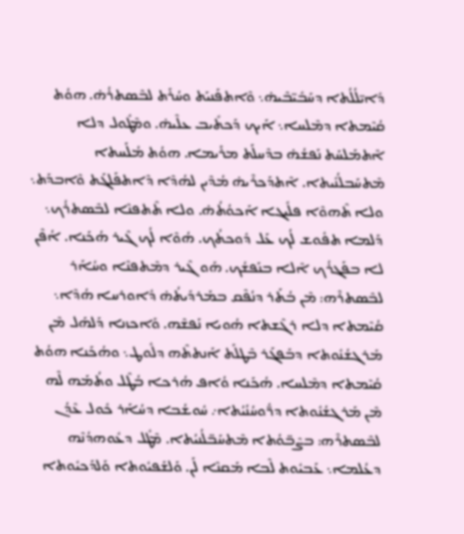ܕܺܐܝ̈ܠܳܠܳܬܐ ܕܚܰܒܺܝ̈ܒܶܝܗ̇܆ ܘܶܐܬܦܰܢܝܰܬ ܘܚܳܪܰܬ ܠܒܶܣܬܪܳܗ̇. ܗܘܳܬ ܩܳܝܶܡܬܐ ܕܡܶܠܚܐ܆ ܐܰܝܟ ܕܰܟܬܺܝܒ ܥܠܶܝܗ̇. ܘܡܶܛܽܘܠ ܕܠܐ ܐܶܬܡܰܠܚܰܬ ܢܰܦܫܳܗ̇ ܒܕܶܚܠܰܬ ܡܪܰܝܡܐ. ܗܘܳܬ ܡܳܠܰܚܬܐ ܡܶܬܚܰܒܠܳܢܺܝܬܐ. ܐܶܬܕܰܟܪܶܝܗ̇ ܡܳܕܶܝܢ ܠܗܳܕܶܐ ܕܶܐܬܦܰܠܓܰܬ ܘܶܐܒܕܰܬ܆ ܘܠܐ ܬܶܗܘܶܐ ܦܠܺܝܓܐ ܐܰܟܘܳܬܳܗ̇. ܘܠܐ ܬܶܬܦܢܶܐ ܠܒܶܣܬܪܳܟ܆ ܕܰܠܡܐ ܬܦܽܘܫ ܠܳܟ ܥܰܠ ܕܽܘܟܬܳܟ. ܗܳܘܶܐ ܠܳܟ ܓܶܝܪ ܗܳܟܰܢܐ. ܐܳܦܶܢ ܠܐ ܒܦܰܓܪܳܟ ܐܶܠܐ ܒܢܰܦܫܳܟ. ܗܰܘ ܓܶܝܪ ܕܡܶܬܦܢܶܐ ܘܚܳܐܰܪ ܠܒܶܣܬܪܶܗ: ܡܶܢ ܒܳܬܰܪ ܕܢܳܦܶܩ ܒܡܰܪܕܺܝܬܳܗ̇ ܕܽܐܘܪܚܐ ܗܳܕܶܐ܆ ܩܳܝܶܡܬܐ ܕܠܐ ܪܓܶܫܬܐ ܗܳܘܝܐ ܢܰܦܫܶܗ. ܘܰܐܟܙܢܐ ܕܰܠܗܰܠ ܡܶܢ ܡܰܪܓܫܳܢܽܘܬܐ ܕܒܰܦܓܰܪ ܒܶܛܠܰܬ ܐܰܢܬܬܶܗ ܕܠܽܘܛ܆ ܘܗܳܟܰܢܐ ܗܘܳܬ ܩܳܝܶܡܬܐ ܕܡܶܠܚܐ. ܗܳܟܰܢܐ ܘܳܐܦ ܗܳܪܟܐ ܒܳܛܶܠ ܘܬܳܡܰܗ ܠܶܗ ܡܶܢ ܡܰܪܓܫܳܢܽܘܬܐ ܕܪ̈ܽܘܚܳܢܳܝܳܬܐ܇ ܚܽܘܫܳܒܐ ܕܚܳܐܰܪ ܟܽܘܠ ܥܶܕܳܢ ܠܒܶܣܬܪܶܗ: ܒܨܶܒ̈ܘܳܬܐ ܡܶܬܚܰܒ̈ܠܳܢܝܳܬܐ. ܡܶܛܽܠ ܕܥܽܘܗܕܳܢܶܗ ܕܥܳܠܡܐ܆ ܥܰܒܝܽܘܬ ܠܶܒܐ ܡܰܩܢܶܐ ܠܰܢ. ܘܰܠܫܰܦܝܽܘܬܐ ܘܰܠܕܰܟܝܽܘܬܐ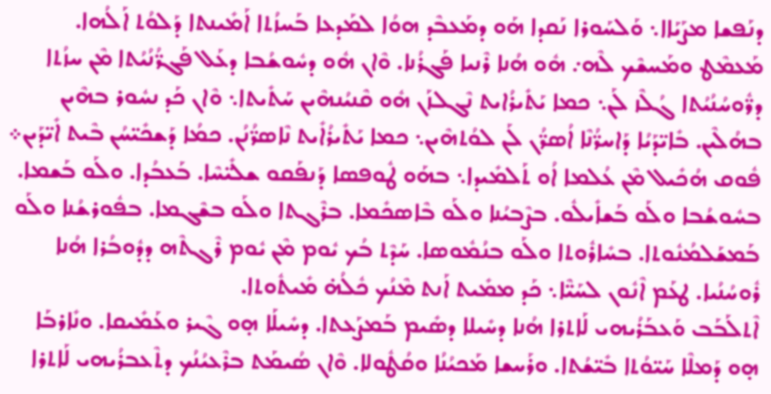ܕܢܰܦܫܐ ܡܨܰܝܰܐܐ܆ ܘܰܠܚܰܘܪܐ ܢܰܩܕܐ ܗܰܘ ܕܡܰܥܒܶܕ ܗܘܳܐ ܠܡܰܕܥܐ ܒܰܚܙܳܬܐ ܐܰܡܺܝܢܬܐ ܕܰܠܘܳܬ ܐܰܠܳܗܐ. ܡܰܥܡܶܛ ܘܡܰܚܫܶܟ ܠܶܗ܇ ܗܽܘ ܗܳܢܐ ܪܶܢܝܐ ܦܰܓܪܳܢܐ. ܘܶܐܢ ܗܽܘ ܕܚܽܘܫܳܒܐ ܕܥܰܠ ܦܰܓܪ̈ܳܢܳܝܳܬܐ ܡܶܢ ܚܙܳܬܐ ܕܪ̈ܽܘܚܳܢܳܝܳܬܐ ܓܳܠܶܙ ܠܰܢ܆ ܟܡܐ ܝܰܬܺܝܪܳܐܝܬ ܢܶܓܠܙܰܢ ܗܽܘ ܩܶܢܝܳܢܗܶܝܢ ܚܰܬܺܝܬܐ܆ ܘܶܐܢ ܟܰܕ ܢܚܽܘܪ ܒܗܶܝܢ ܒܗܳܠܶܝܢ. ܒܺܐܝ̈ܕܰܝܳܐ ܕܰܐܚܪ̈ܳܢܶܐ ܐܳܣܪ̈ܳܢ ܠܰܢ ܠܘܳܬܗܶܝܢ܆ ܟܡܐ ܝܰܬܺܝܪܳܐܺܝܬ ܢܶܐܣܪ̈ܳܢܳܢ. ܟܡܳܐ ܕܰܫܟܺܝ̈ܚܳܢ ܒܶܝܬ ܐܺܝ̈ܕܰܝܢ܀
ܦܽܘܩ ܗܳܟܺܝܠ ܡܶܢ ܥܳܠܡܐ ܐܳܘ ܬܰܠܡܺܝܕܐ܆ ܒܗܰܘ ܛܽܘܦܣܐ ܕܰܢܦܰܩܘ ܫܠܺܝ̈ܚܶܐ. ܒܰܥܒܳܕܐ. ܘܠܰܘ ܒܰܫܡܐ. ܒܚܽܘܫܳܒܐ ܘܠܰܘ ܒܰܫܐܺܝܠܽܘ. ܒܨܶܒܝܳܢܐ ܘܠܰܘ ܒܶܐܣܟܺܡܐ. ܒܪܶܓܬܐ ܘܠܰܘ ܒܫܶܓܡܐ. ܒܦܽܘܪܫܳܢܐ ܘܠܰܘ ܒܰܡܫܰܠܡܳܢܽܘܬܐ. ܒܚܺܐܪܽܘܬܐ ܘܠܰܘ ܒܢܳܡܽܘܣܐ. ܚܰܕܶܬ ܒܳܟ ܝܽܘܡ ܡܶܢ ܝܽܘܡ ܪܶܓܬܶܗ ܕܕܽܘܒܳܪܐ ܗܳܢܐ ܪܽܘܚܳܢܳܝܐ. ܛܥܰܡ ܐܶܢܽܘܢ ܠܚܰܝ̈ܶܐ܆ ܟܰܕ ܡܡܺܝܬ ܐܰܢܬ ܡܶܢܳܟ ܟܽܠܳܗ̇ ܡܺܝܬܽܘܬܐ.
ܐܶܬܠܰܒܰܒ ܘܰܥܒܰܪܳܝܗܝ ܠܰܐܬܪܐ ܗܳܢܐ ܕܚܺܝܠܐ ܕܣܺܝܡ ܒܰܡܨܰܥܬܐ. ܕܚܺܝܠܰܐ ܗ̣ܘ ܓܶܝܪ ܘܥܰܡܺܝܩܐ. ܘܢܺܐܪܒܰܐ ܗ̣ܘ ܕܰܡܠܶܐ ܚܰܝ̈ܘܳܬܐ ܒܺܝ̈ܫܳܬܐ. ܘܪܰܚܫܐ ܡܰܟܝܳܢܳܐ ܘܩܳܛܽܘܠܐ. ܘܶܐܢ ܣܳܝܡܰܬ ܒܪܶܥܝܳܢܳܟ ܕܬܶܥܒܪܳܝܗܝ ܠܰܐܬܪܐ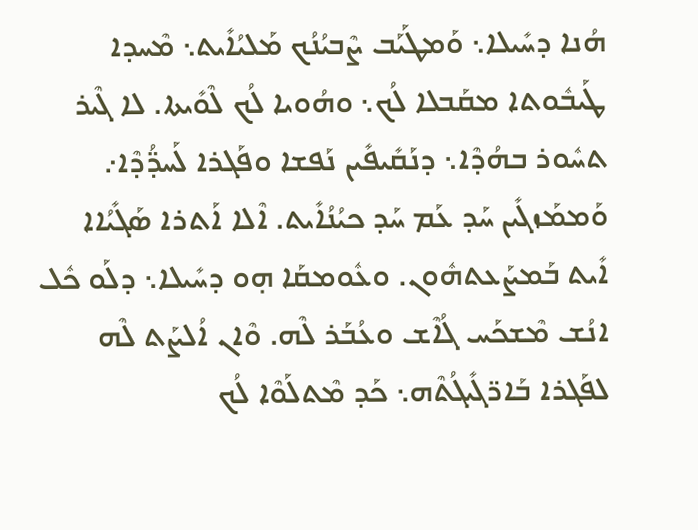ܗܳܢܐ ܕܚܺܝܠܐ܆ ܘܰܡܛܰܝܰܒ ܨܶܒܝܳܢܳܟ ܡܰܠܝܳܐܺܝܬ܆ ܡܶܚܕܐ ܛܰܝܒܽܘܬܐ ܡܩܰܒܠܐ ܠܳܟ܆ ܘܗܳܘܝܐ ܠܳܟ ܠܶܘܺܝܬܐ. ܠܐ ܓܶܝܪ ܬܚܽܘܪ ܒܗܳܕܶܐ܆ ܕܢܰܩܺܝܦܺܝܢ ܢܰܦܫܐ ܘܦܰܓܪܐ ܠܰܚܕ̈ܳܕܶܐ܇ ܘܰܡܡܰܙܓܺܝܢ ܚܰܕ ܥܰܡ ܚܰܕ ܟܝܳܢܳܐܺܝܬ. ܐܶܠܐ ܐܰܬܪܐ ܣܰܓܺܝܳܐܐ ܐܺܝܬ ܒܰܡܨܰܥܬܗܽܘܢ. ܘܥܽܘܡܩܰܐ ܗ̣ܘ ܕܚܺܝܠܐ܆ ܕܠܰܘ ܟܽܠ ܐܢܳܫ ܡܶܫܟܰܚ ܓܳܐܶܫ ܘܥܳܒܰܪ ܠܶܗ. ܘܶܐܢ ܐܳܠܨܰܬ ܠܶܗ ܠܦܰܓܪܐ ܒܰܐܪ̈ܓܺܝܓܳܬܶܗ܆ ܟܰܕ ܡܶܬܠܰܘܶܐ ܠܳܟ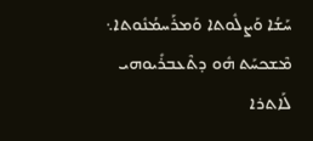ܚܰܫܳܐ ܘܰܨܠܽܘܬܐ ܘܰܡܪܰܚܡܳܢܽܘܬܐ܆ ܡܶܫܟܚܰܬ ܗܽܘ ܕܬܶܥܒܪܺܝܘܗܝ ܠܰܐܬܪܐ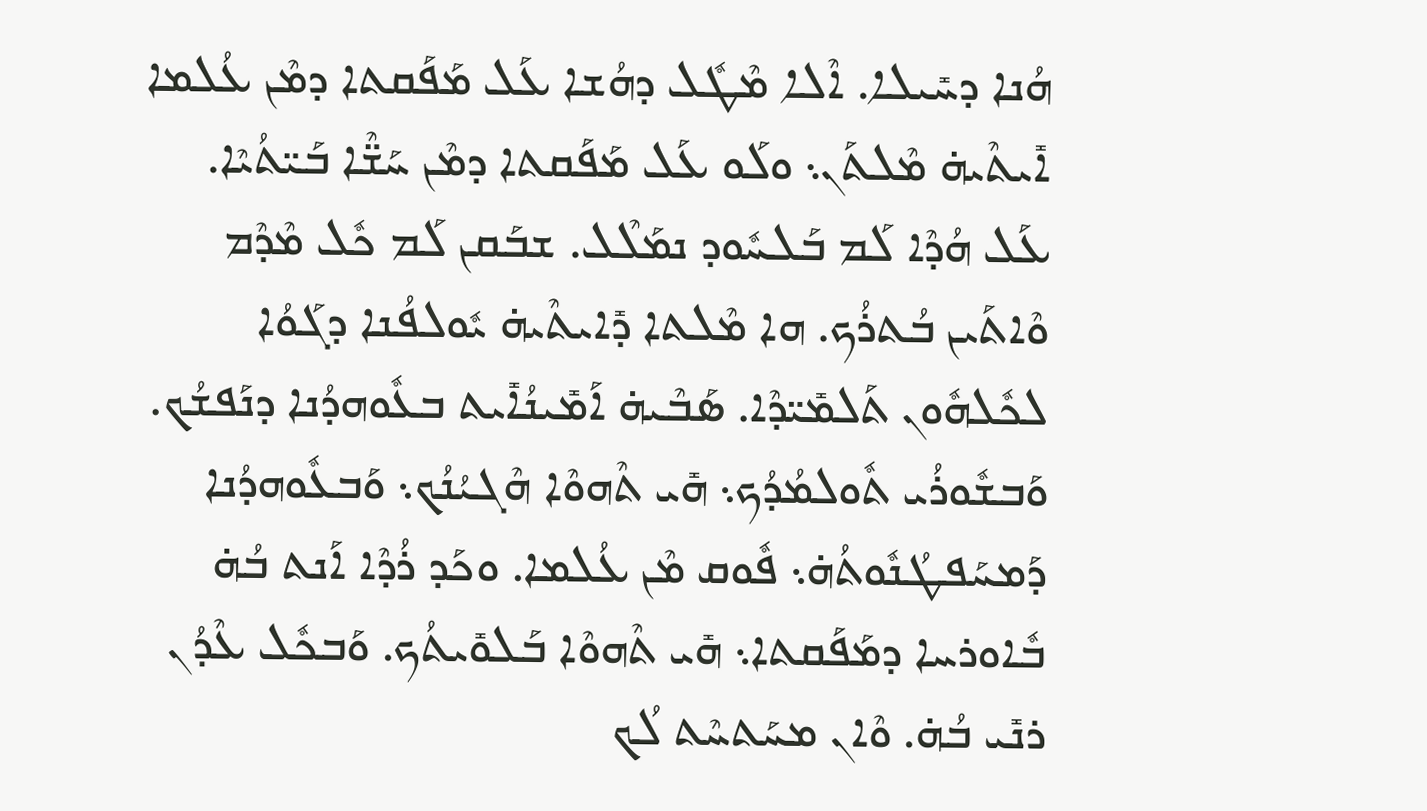ܗܳܢܐ ܕܚܺܝܠܐ. ܐܶܠܐ ܡܶܛܽܠ ܕܗܳܫܐ ܥܰܠ ܡܰܦܰܩܬܐ ܕܡܶܢ ܥܳܠܡܐ ܐܺܝܬܶܝܗ̇ ܡܶܠܬܰܢ܆ ܘܠܰܘ ܥܰܠ ܡܰܦܰܩܬܐ ܕܡܶܢ ܚܰܫ̈ܶܐ ܒܰܝ̈ܬܳܝܶܐ. ܥܰܠ ܗܳܕܶܐ ܠܰܡ ܒܰܠܚܽܘܕ ܢܡܰܠܶܠ. ܫܒܰܩܢ ܠܰܡ ܟܽܠ ܡܶܕܶܡ ܘܶܐܬܰܝܢ ܒܳܬܪܳܟ. ܗܐ ܡܶܠܬܐ ܕܺܐܝܬܶܝܗ̇ ܝܽܘܠܦܳܢܐ ܕܓܰܘܳܐ ܠܟܽܠܗܽܘܢ ܬܰܠܡܺܝ̈ܕܶܐ. ܣܰܒܶܝܗ̇ ܐܰܡܺܝܢܳܐܺܝܬ ܒܥܽܘܗܕܳܢܐ ܕܢܰܦܫܳܟ. ܘܰܒܫܽܘܪܳܝ ܬܽܘܠܡܳܕܳܟ܆ ܗܺܝ ܬܶܗܘܶܐ ܗܶܓܝܳܢܳܟ܆ ܘܰܒܥܽܘܗܕܳܢܐ ܕܰܡܚܰܦܛܳܢܽܘܬܳܗ̇܆ ܦܽܘܩ ܡܶܢ ܥܳܠܡܐ. ܘܟܰܕ ܪܳܕܶܐ ܐܰܢܬ ܒܳܗ̇ ܒܽܐܘܪܚܐ ܕܡܰܦܰܩܬܐ܆ ܗܺܝ ܬܶܗܘܶܐ ܒܰܠܘܺܝܬܳܟ. ܘܰܒܟܽܠ ܥܶܕܳܢ ܪܢܺܝ ܒܳܗ̇. ܘܶܐܢ ܡܚܰܬܚܶܬ ܠܳܟ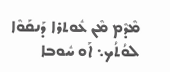ܡܶܕܶܡ ܡܶܢ ܥܽܘܬܪܐ ܕܰܢܩܰܘܶܐ ܠܘܳܬܳܟ܆ ܐܰܘ ܚܽܘܒܐ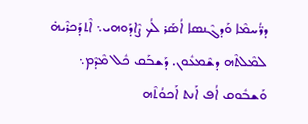ܕܪ̈ܳܚܡܶܐ ܘܰܕܓܶܢܣܐ ܐܳܣܰܪ ܠܳܟ ܨܶܐܕܰܘܗܝ܆ ܐܶܬܕܰܟܪܶܝܗ̇ ܠܡܶܠܬܶܗ ܕܫܶܡܥܽܘܢ. ܕܰܫܒܰܩ ܟܽܠ ܡܶܕܶܡ܆ ܘܰܫܒܽܘܩ ܐܳܦ ܐܰܢܬ ܐܰܟܘܳܬܶܗ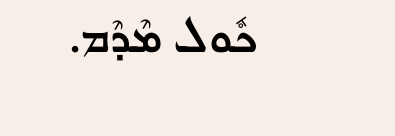ܟܽܘܠ ܡܶܕܶܡ.